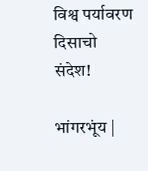विश्व पर्यावरण दिसाचो संदेश!

भांगरभूंय |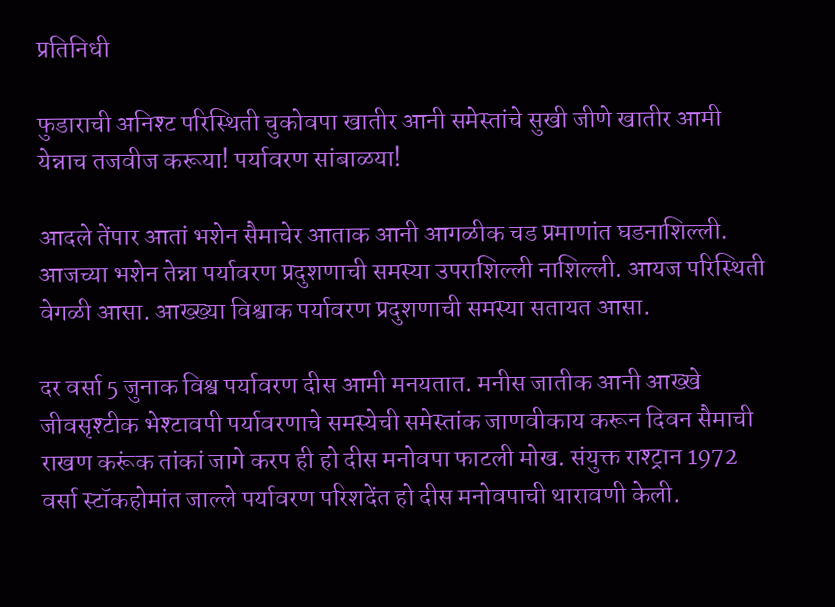प्रतिनिधी

फुडाराची अनिश्ट परिस्थिती चुकोवपा खातीर आनी समेस्तांचे सुखी जीणे खातीर आमी येन्नाच तजवीज करूया! पर्यावरण सांबाळया!

आदले तेंपार आतां भशेन सैमाचेर आताक आनी आगळीक चड प्रमाणांत घडनाशिल्ली. आजच्या भशेन तेन्ना पर्यावरण प्रदुशणाची समस्या उपराशिल्ली नाशिल्ली. आयज परिस्थिती वेगळी आसा. आख्ख्या विश्वाक पर्यावरण प्रदुशणाची समस्या सतायत आसा.

दर वर्सा 5 जुनाक विश्व पर्यावरण दीस आमी मनयतात. मनीस जातीक आनी आख्खे जीवसृश्टीक भेश्टावपी पर्यावरणाचे समस्येची समेस्तांक जाणवीकाय करून दिवन सैमाची राखण करूंक तांकां जागे करप ही हो दीस मनोवपा फाटली मोख. संयुक्त राश्ट्रान 1972 वर्सा स्टॉकहोमांत जाल्ले पर्यावरण परिशदेंत हो दीस मनोवपाची थारावणी केली.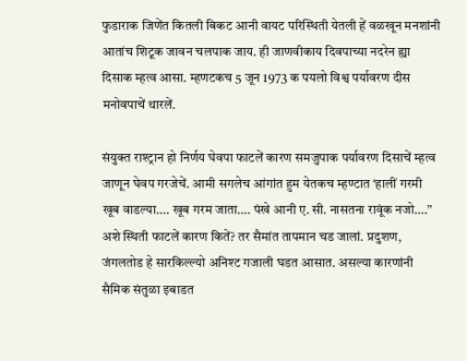फुडाराक जिणेंत कितली बिकट आनी वायट परिस्थिती येतली हें वळखून मनशांनी आतांच शिटूक जावन चलपाक जाय. ही जाणवीकाय दिवपाच्या नदरेन ह्या दिसाक म्हत्व आसा. म्हणटकच 5 जून 1973 क पयलो विश्व पर्यावरण दीस मनोवपाचें थारलें.

संयुक्त राश्ट्रान हो निर्णय घेवपा फाटलें कारण समजुपाक पर्यावरण दिसाचें म्हत्व जाणून घेवप गरजेचें. आमी सगलेच आंगांत हुम येतकच म्हण्टात ‘हालीं गरमी खूब वाडल्या…. खूब गरम जाता…. पंखे आनी ए. सी. नासतना रावूंक नजो….” अशे स्थिती फाटलें कारण कितें? तर सैमांत तापमान चड जालां. प्रदुशण, जंगलतोड हे सारकिल्ल्यो अनिश्ट गजाली घडत आसात. असल्या कारणांनी सैमिक संतुळा इबाडत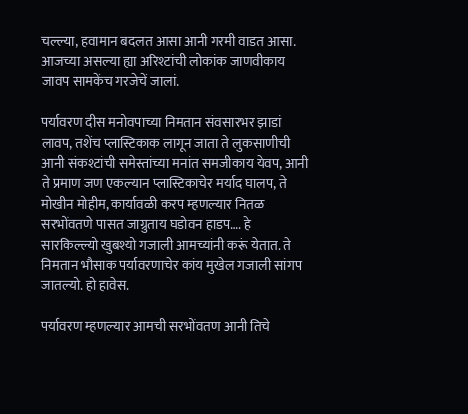चल्ल्या, हवामान बदलत आसा आनी गरमी वाडत आसा. आजच्या असल्या ह्या अरिश्टांची लोकांक जाणवीकाय जावप सामकेंच गरजेचें जालां.

पर्यावरण दीस मनोवपाच्या निमतान संवसारभर झाडां लावप, तशेंच प्लास्टिकाक लागून जाता ते लुकसाणीची आनी संकश्टांची समेस्तांच्या मनांत समजीकाय येवप, आनी ते प्रमाण जण एकल्यान प्लास्टिकाचेर मर्याद घालप, ते मोखीन मोहीम, कार्यावळी करप म्हणल्यार नितळ सरभोंवतणे पासत जाग्रुताय घडोवन हाडप…. हे सारकिल्ल्यो खुबश्यो गजाली आमच्यांनी करूं येतात. ते निमतान भौसाक पर्यावरणाचेर कांय मुखेल गजाली सांगप जातल्यो. हो हावेस.

पर्यावरण म्हणल्यार आमची सरभोंवतण आनी तिचे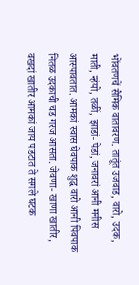भोंवतणचें सैमिक वातावरण. तातूंत उजवाड, वारो, उदक, माती, न्हंयो, तळीं, झाडां- पेडां, जनावरां आनी मनीस आस्पावतात. आमकां स्वास घेवपाक शुद्ध वारो आनी पिवपाक नितळ उदकाची चड गरज आसता. जेवणा- खाणा खातीर, वखदां खातीर आमकां जाय पडटात ते सगले घटक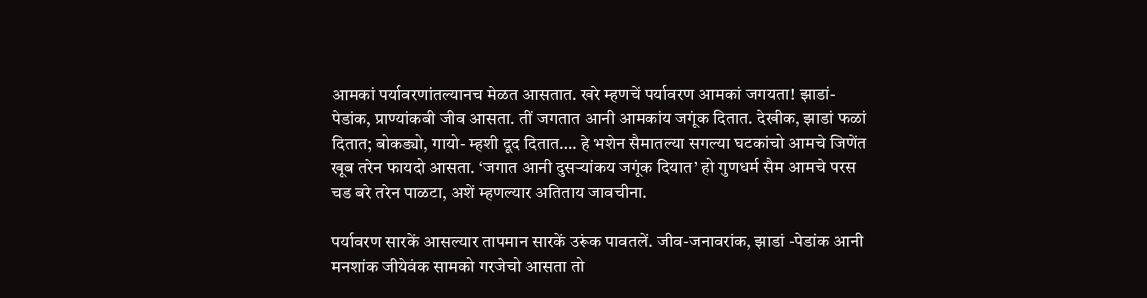आमकां पर्यावरणांतल्यानच मेळत आसतात. खरे म्हणचें पर्यावरण आमकां जगयता! झाडां-पेडांक, प्राण्यांकबी जीव आसता. तीं जगतात आनी आमकांय जगूंक दितात. देखीक, झाडां फळां दितात; बोकड्यो, गायो- म्हशी दूद दितात…. हे भशेन सैमातल्या सगल्या घटकांचो आमचे जिणेंत खूब तरेन फायदो आसता. ‘जगात आनी दुसर्‍यांकय जगूंक दियात’ हो गुणधर्म सैम आमचे परस चड बरे तरेन पाळटा, अशें म्हणल्यार अतिताय जावचीना.

पर्यावरण सारकें आसल्यार तापमान सारकें उरूंक पावतलें. जीव-जनावरांक, झाडां -पेडांक आनी मनशांक जीयेवंक सामको गरजेचो आसता तो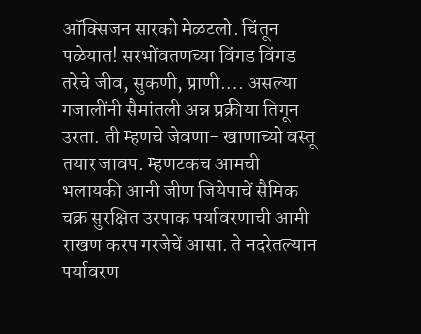ऑक्सिजन सारको मेळटलो. चिंतून पळेयात! सरभोंवतणच्या विंगड विंगड तरेचे जीव, सुकणी, प्राणी…. असल्या गजालींनी सैमांतली अन्न प्रक्रीया तिगून उरता. ती म्हणचे जेवणा- खाणाच्यो वस्तू तयार जावप. म्हणटकच आमची भलायकी आनी जीण जियेपाचें सैमिक चक्र सुरक्षित उरपाक पर्यावरणाची आमी राखण करप गरजेचें आसा. ते नदरेतल्यान पर्यावरण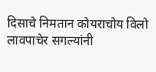दिसाचे निमतान कोयराचोय विलो लावपाचेर सगल्यांनी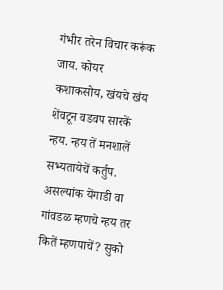गंभीर तरेन विचार करूंक जाय. कोयर कशाकसोय, खंयचे खंय शेंवटून वडवप सारकें न्हय. न्हय तें मनशालें सभ्यतायेचें कर्तुप. असल्यांक येंगाडी वा गांवडळ म्हणचे न्हय तर कितें म्हणपाचें? सुको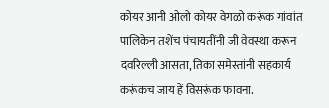कोयर आनी ओलो कोयर वेगळो करूंक गांवांत पालिकेन तशेंच पंचायतींनी जी वेवस्था करून दवरिल्ली आसता, तिका समेस्तांनी सहकार्य करूंकच जाय हें विसरूंक फावना.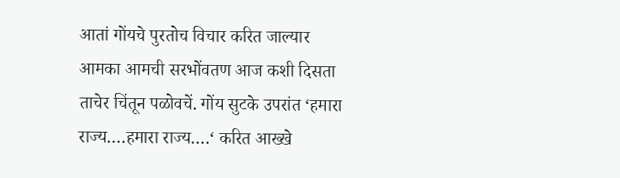आतां गोंयचे पुरतोच विचार करित जाल्यार आमका आमची सरभोंवतण आज कशी दिसता ताचेर चिंतून पळोवचें. गोंय सुटके उपरांत ‘हमारा राज्य….हमारा राज्य….‘ करित आख्खे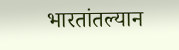भारतांतल्यान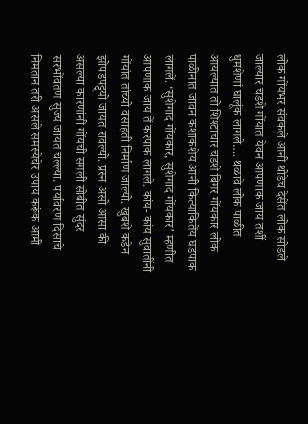लोक गोंयभर संवकले आनी थोडेच देसेंत लोक सोडले जाल्यार चडशे गोंयात येवन आपणाक जाय तशीं धुमशेणां घालूंक लागले…. थळावे लोक पाळीत आयल्यात तो शिश्टाचार चडशे बिगर गोंयकार लोक पाळीनात जावन कशाकशेय आनी कित्याकितेंय घडपाक लागलें. ‘सुशेगाद गोंयकार, सुशेगाद गोंयकार’ म्हणीत आपणाक जाय तें करपाक लागले. कांय- कांय सुवातींनी गोंयांत तांच्यो वसाहती निर्माण जाल्यो. खुबशे कडेन झोपडपट्ट्यो जायत रावल्यो. प्रस्न असो आसा की असल्या कारणांनी गोंयची सगली सोबीत सुंदर सरभोंवतण सुज्य जायत चल्ल्या. पर्यावरण दिसाचे निमतान तरी असले समस्येचेर उपाय करूंक आमी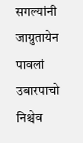सगल्यांनी जाग्रुतायेन पावलां उबारपाचो निश्चेव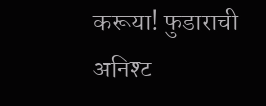करूया! फुडाराची अनिश्ट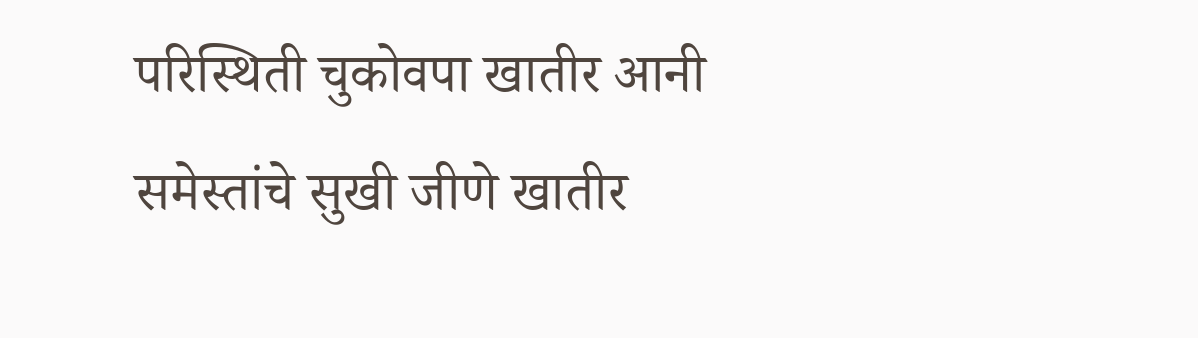परिस्थिती चुकोवपा खातीर आनी समेस्तांचे सुखी जीणे खातीर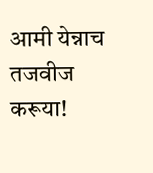आमी येन्नाच तजवीज करूया!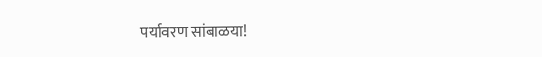पर्यावरण सांबाळया!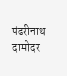पंढरीनाथ दामोदर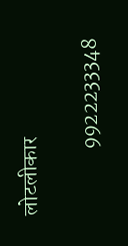लोटलीकार

               9922233348